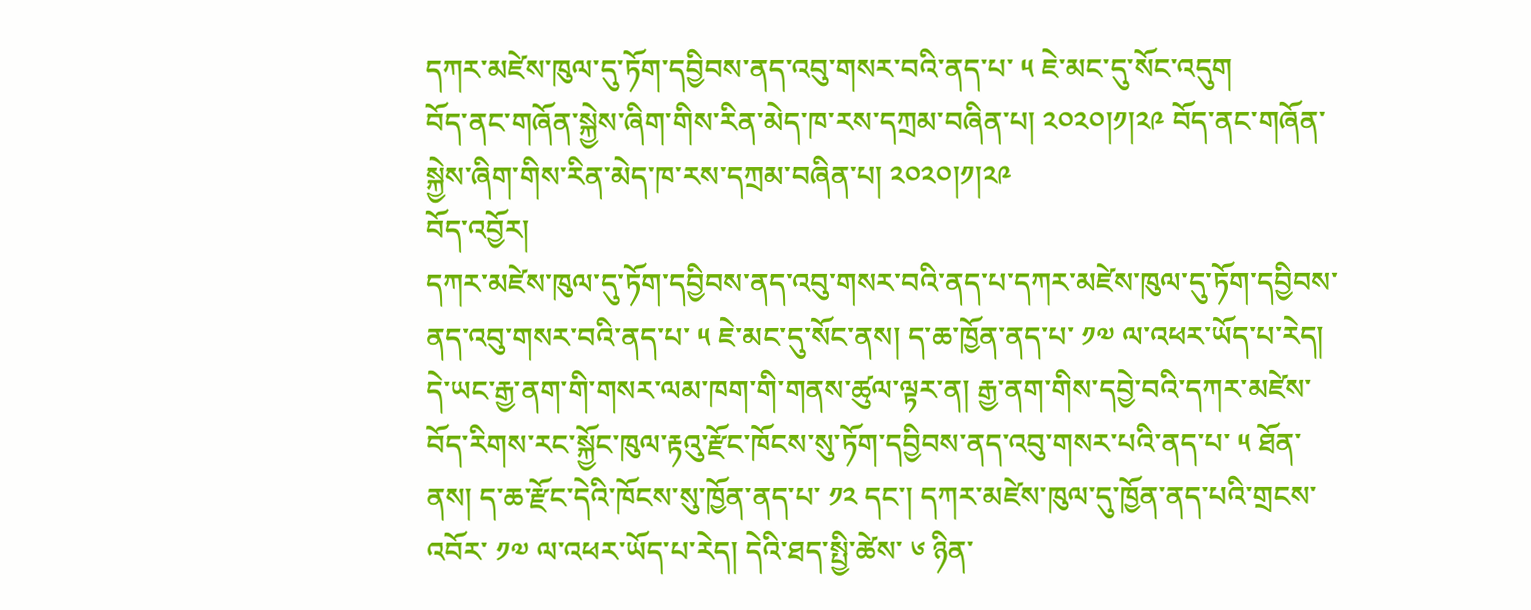དཀར་མཛེས་ཁུལ་དུ་ཏོག་དབྱིབས་ནད་འབུ་གསར་བའི་ནད་པ་ ༥ ཇེ་མང་དུ་སོང་འདུག
བོད་ནང་གཞོན་སྐྱེས་ཞིག་གིས་རིན་མེད་ཁ་རས་དཀྲམ་བཞིན་པ། ༢༠༢༠།༡།༢༩ བོད་ནང་གཞོན་སྐྱེས་ཞིག་གིས་རིན་མེད་ཁ་རས་དཀྲམ་བཞིན་པ། ༢༠༢༠།༡།༢༩
བོད་འབྱོར།
དཀར་མཛེས་ཁུལ་དུ་ཏོག་དབྱིབས་ནད་འབུ་གསར་བའི་ནད་པ་དཀར་མཛེས་ཁུལ་དུ་ཏོག་དབྱིབས་ནད་འབུ་གསར་བའི་ནད་པ་ ༥ ཇེ་མང་དུ་སོང་ནས། ད་ཆ་ཁྱོན་ནད་པ་ ༡༧ ལ་འཕར་ཡོད་པ་རེད། དེ་ཡང་རྒྱ་ནག་གི་གསར་ལམ་ཁག་གི་གནས་ཚུལ་ལྟར་ན། རྒྱ་ནག་གིས་དབྱེ་བའི་དཀར་མཛེས་བོད་རིགས་རང་སྐྱོང་ཁུལ་རྟའུ་རྫོང་ཁོངས་སུ་ཏོག་དབྱིབས་ནད་འབུ་གསར་པའི་ནད་པ་ ༥ ཐོན་ནས། ད་ཆ་རྫོང་དེའི་ཁོངས་སུ་ཁྱོན་ནད་པ་ ༡༢ དང་། དཀར་མཛེས་ཁུལ་དུ་ཁྱོན་ནད་པའི་གྲངས་འབོར་ ༡༧ ལ་འཕར་ཡོད་པ་རེད། དེའི་ཐད་སྤྱི་ཚེས་ ༦ ཉིན་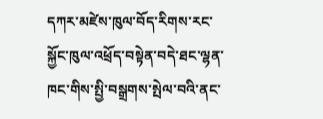དཀར་མཛེས་ཁུལ་བོད་རིགས་རང་སྐྱོང་ཁུལ་འཕྲོད་བསྟེན་བདེ་ཐང་ལྷན་ཁང་གིས་སྤྱི་བསྒྲགས་སྤེལ་བའི་ནང་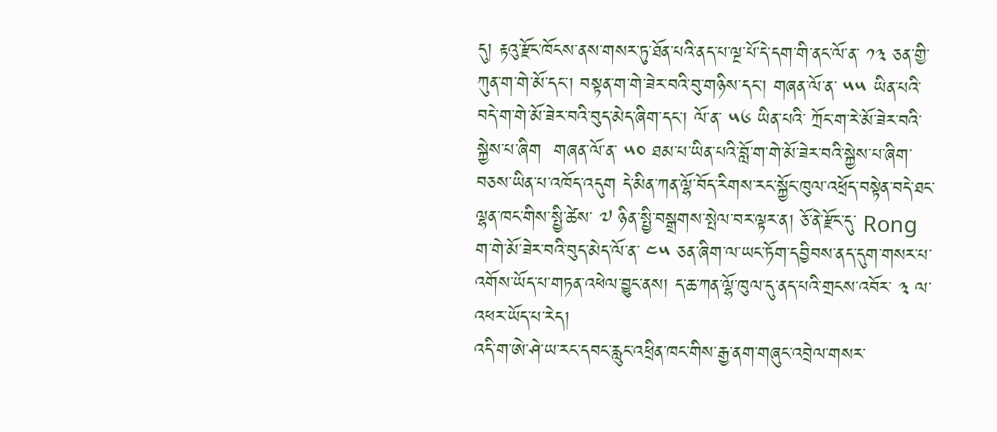དུ། རྟའུ་རྫོང་ཁོངས་ནས་གསར་ཏུ་ཐོན་པའི་ནད་པ་ལྔ་པོ་དེ་དག་གི་ནང་ལོ་ན་ ༡༣ ཅན་གྱི་ཀུན་ག་གེ་མོ་དང་། བསྟན་ག་གེ་ཟེར་བའི་བུ་གཉིས་དང་། གཞན་ལོ་ན་ ༥༥ ཡིན་པའི་བདེ་ག་གེ་མོ་ཟེར་བའི་བུད་མེད་ཞིག་དང་། ལོ་ན་ ༥༦ ཡིན་པའི་ ཀྲོང་ག་རེ་མོ་ཟེར་བའི་སྐྱེས་པ་ཞིག  གཞན་ལོ་ན་ ༥༠ ཐམ་པ་ཡིན་པའི་བློ་ག་གེ་མོ་ཟེར་བའི་སྐྱེས་པ་ཞིག་བཅས་ཡིན་པ་འཁོད་འདུག དེ་མིན་ཀན་ལྷོ་བོད་རིགས་རང་སྐྱོང་ཁུལ་འཕྲོད་བསྟེན་བདེ་ཐང་ལྷན་ཁང་གིས་སྤྱི་ཚེས་ ༧ ཉིན་སྤྱི་བསྒྲགས་སྤེལ་བར་ལྟར་ན། ཅོ་ནེ་རྫོང་དུ་ Rong ག་གེ་མོ་ཟེར་བའི་བུད་མེད་ལོ་ན་ ༤༥ ཅན་ཞིག་ལ་ཡང་ཏོག་དབྱིབས་ནད་དུག་གསར་པ་འགོས་ཡོད་པ་གཏན་འཕེལ་བྱུང་ནས། ད་ཆ་ཀན་ལྷོ་ཁུལ་དུ་ནད་པའི་གྲངས་འབོར་ ༣ ལ་འཕར་ཡོད་པ་རེད།
འདི་ག་ཨེ་ཤེ་ཡ་རང་དབང་རླུང་འཕྲིན་ཁང་གིས་རྒྱ་ནག་གཞུང་འབྲེལ་གསར་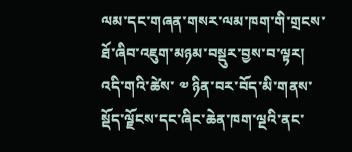ལམ་དང་གཞན་གསར་ལམ་ཁག་གི་གྲངས་ཐོ་ཞིབ་འཇུག་མཉམ་བསྡུར་བྱས་བ་ལྟར། འདི་གའི་ཚེས་ ༧ ཉིན་བར་བོད་མི་གནས་སྡོད་ལྗོངས་དང་ཞིང་ཆེན་ཁག་ལྔའི་ནང་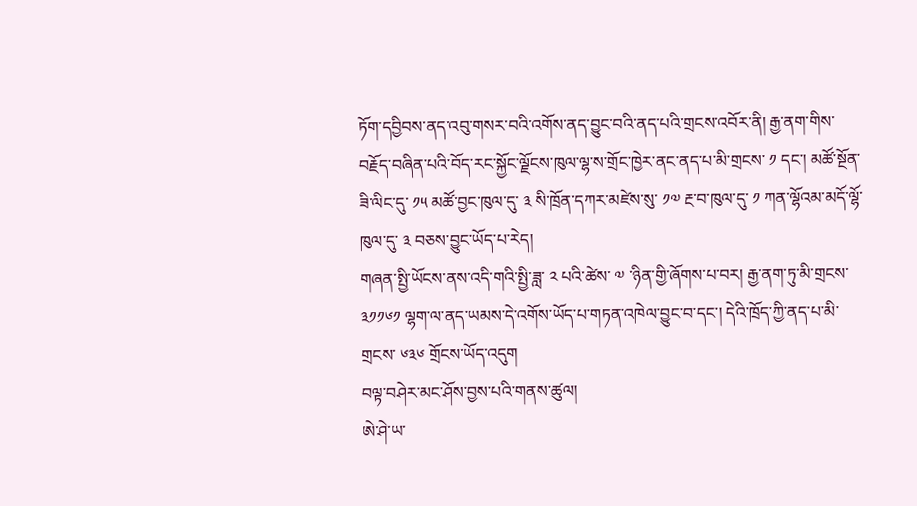ཏོག་དབྱིབས་ནད་འབུ་གསར་བའི་འགོས་ནད་བྱུང་བའི་ནད་པའི་གྲངས་འབོར་ནི། རྒྱ་ནག་གིས་བརྗོད་བཞིན་པའི་བོད་རང་སྐྱོང་ལྗོངས་ཁུལ་ལྷ་ས་གྲོང་ཁྱེར་ནང་ནད་པ་མི་གྲངས་ ༡ དང་། མཚོ་སྔོན་ཟི་ལིང་དུ་ ༡༥ མཚོ་བྱང་ཁུལ་དུ་ ༣ སི་ཁྲོན་དཀར་མཛེས་སུ་ ༡༧ རྔ་བ་ཁུལ་དུ་ ༡ ཀན་ལྷོའམ་མདོ་ལྷོ་ཁུལ་དུ་ ༣ བཅས་བྱུང་ཡོད་པ་རེད།
གཞན་སྤྱི་ཡོངས་ནས་འདི་གའི་སྤྱི་ཟླ་ ༢ པའི་ཚེས་ ༧ ་ཉིན་གྱི་ཞོགས་པ་བར། རྒྱ་ནག་ཏུ་མི་གྲངས་ ༣༡༡༦༡ ལྷག་ལ་ནད་ཡམས་དེ་འགོས་ཡོད་པ་གཏན་འཁེལ་བྱུང་བ་དང་། དེའི་ཁྲོད་ཀྱི་ནད་པ་མི་གྲངས་ ༦༣༦ གྲོངས་ཡོད་འདུག
བལྟ་བཤེར་མང་ཤོས་བྱས་པའི་གནས་ཚུལ།
ཨེ་ཤེ་ཡ་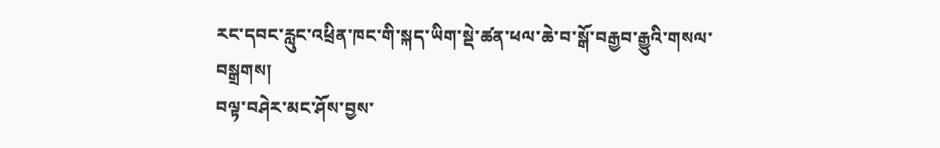རང་དབང་རླུང་འཕྲིན་ཁང་གི་སྐད་ཡིག་སྡེ་ཚན་ཕལ་ཆེ་བ་སྒོ་བརྒྱབ་རྒྱུའི་གསལ་བསྒྲགས།
བལྟ་བཤེར་མང་ཤོས་བྱས་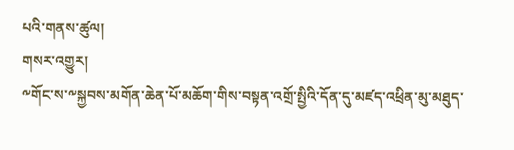པའི་གནས་ཚུལ།
གསར་འགྱུར།
༸གོང་ས་༸སྐྱབས་མགོན་ཆེན་པོ་མཆོག་གིས་བསྟན་འགྲོ་སྤྱིའི་དོན་དུ་མཛད་འཕྲིན་མུ་མཐུད་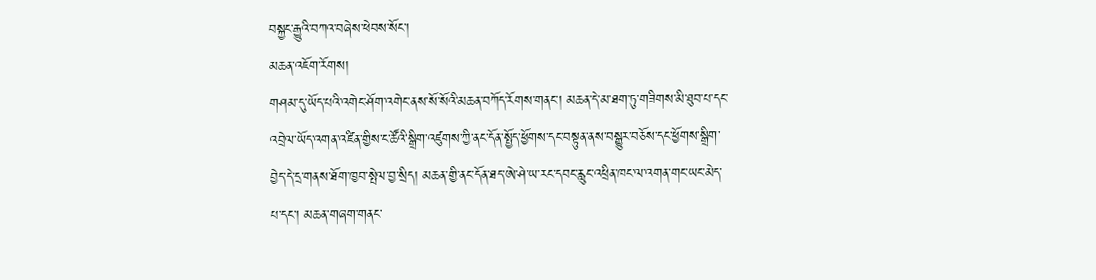བསྐྱང་རྒྱུའི་བཀའ་བཞེས་ཕེབས་སོང་།
མཆན་འཇོག་རོགས།
གཤམ་དུ་ཡོད་པའི་འགེང་ཤོག་འགེང་ནས་སོ་སོའི་མཆན་བཀོད་རོགས་གནང་། མཆན་དེ་མ་ཐག་ཏུ་གཟིགས་མི་ཐུབ་པ་དང་འབྲེལ་ཡོད་འགན་འཛིན་གྱིས་ང་ཚོའི་སྒྲིག་འཛུགས་ཀྱི་ནང་དོན་སྤྱོད་ཕྱོགས་དང་བསྟུན་ནས་བསྒྱུར་བཅོས་དང་ཕྱོགས་སྒྲིག་བྱེད་དེ་དྲ་གནས་ཐོག་ཁྱབ་སྤེལ་བྱ་སྲིད། མཆན་གྱི་ནང་དོན་ཐད་ཨེ་ཤེ་ཡ་རང་དབང་རླུང་འཕྲིན་ཁང་ལ་འགན་གང་ཡང་མེད་པ་དང་། མཆན་གཞག་གནང་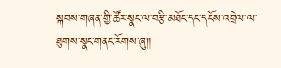སྐབས་གཞན་གྱི་ཚོར་སྣང་ལ་བརྩི་མཐོང་དང་དངོས་འབྲེལ་ལ་ཐུགས་སྣང་གནང་རོགས་ཞུ༎